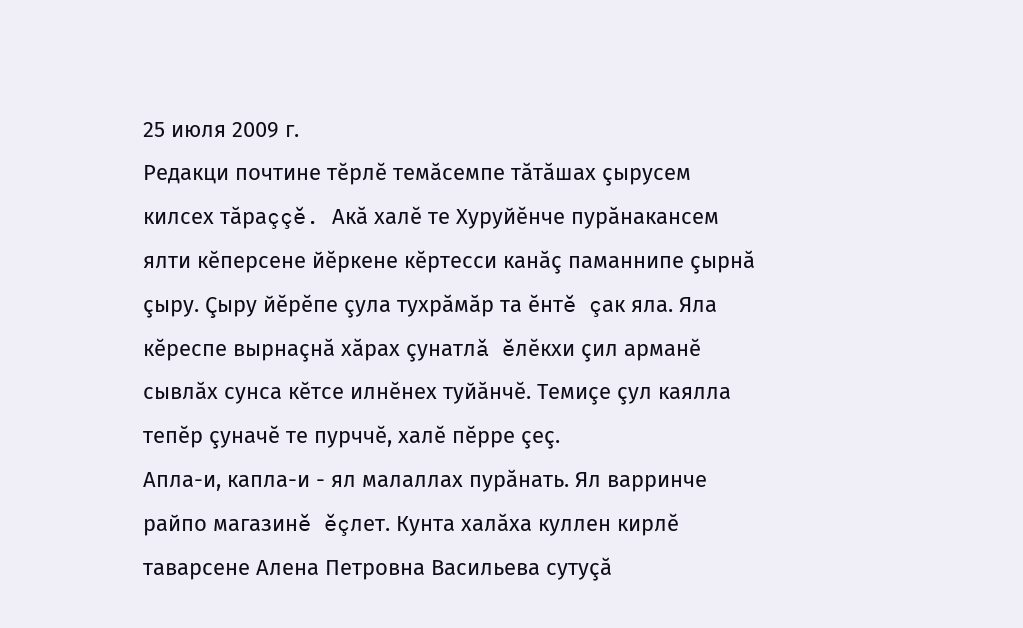25 июля 2009 г.
Редакци почтине тĕрлĕ темăсемпе тăтăшах çырусем килсех тăраççĕ. Акă халĕ те Хуруйĕнче пурăнакансем ялти кĕперсене йĕркене кĕртесси канăç паманнипе çырнă çыру. Çыру йĕрĕпе çула тухрăмăр та ĕнтĕ çак яла. Яла кĕреспе вырнаçнă хăрах çунатлă ĕлĕкхи çил арманĕ сывлăх сунса кĕтсе илнĕнех туйăнчĕ. Темиçе çул каялла тепĕр çуначĕ те пурччĕ, халĕ пĕрре çеç.
Апла-и, капла-и - ял малаллах пурăнать. Ял варринче райпо магазинĕ ĕçлет. Кунта халăха куллен кирлĕ таварсене Алена Петровна Васильева сутуçă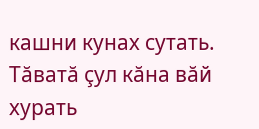кашни кунах сутать. Тăватă çул кăна вăй хурать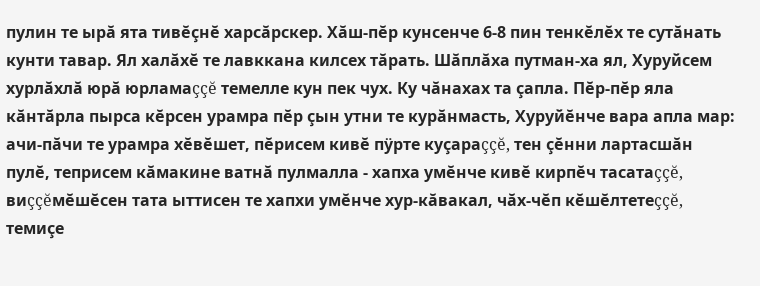пулин те ырă ята тивĕçнĕ харсăрскер. Хăш-пĕр кунсенче 6-8 пин тенкĕлĕх те сутăнать кунти тавар. Ял халăхĕ те лавккана килсех тăрать. Шăплăха путман-ха ял, Хуруйсем хурлăхлă юрă юрламаççĕ темелле кун пек чух. Ку чăнахах та çапла. Пĕр-пĕр яла кăнтăрла пырса кĕрсен урамра пĕр çын утни те курăнмасть, Хуруйĕнче вара апла мар: ачи-пăчи те урамра хĕвĕшет, пĕрисем кивĕ пÿрте куçараççĕ, тен çĕнни лартасшăн пулĕ, теприсем кăмакине ватнă пулмалла - хапха умĕнче кивĕ кирпĕч тасатаççĕ, виççĕмĕшĕсен тата ыттисен те хапхи умĕнче хур-кăвакал, чăх-чĕп кĕшĕлтетеççĕ, темиçе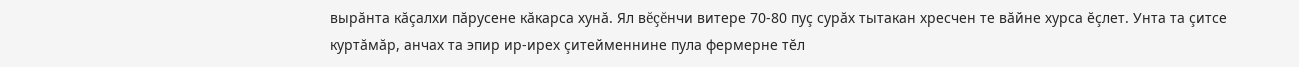вырăнта кăçалхи пăрусене кăкарса хунă. Ял вĕçĕнчи витере 70-80 пуç сурăх тытакан хресчен те вăйне хурса ĕçлет. Унта та çитсе куртăмăр, анчах та эпир ир-ирех çитейменнине пула фермерне тĕл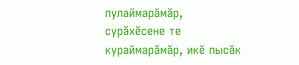пулаймарăмăр, сурăхĕсене те кураймарăмăр, икĕ пысăк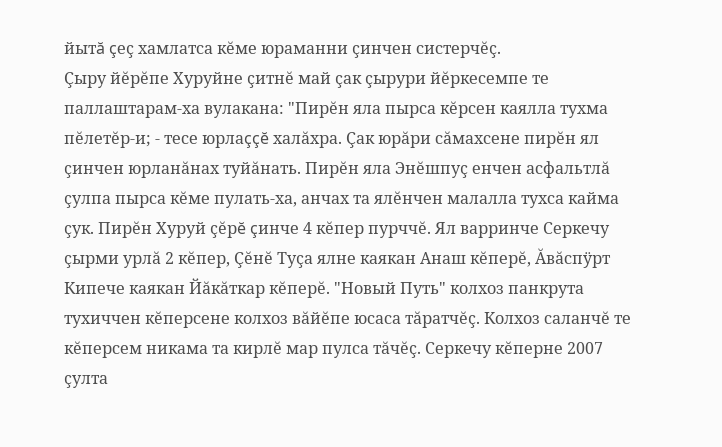йытă çеç хамлатса кĕме юраманни çинчен систерчĕç.
Çыру йĕрĕпе Хуруйне çитнĕ май çак çырури йĕркесемпе те паллаштарам-ха вулакана: "Пирĕн яла пырса кĕрсен каялла тухма пĕлетĕр-и; - тесе юрлаççĕ халăхра. Çак юрăри сăмахсене пирĕн ял çинчен юрланăнах туйăнать. Пирĕн яла Энĕшпуç енчен асфальтлă çулпа пырса кĕме пулать-ха, анчах та ялĕнчен малалла тухса кайма çук. Пирĕн Хуруй çĕрĕ çинче 4 кĕпер пурччĕ. Ял варринче Серкечу çырми урлă 2 кĕпер, Çĕнĕ Туçа ялне каякан Анаш кĕперĕ, Ăвăспÿрт Кипече каякан Йăкăткар кĕперĕ. "Новый Путь" колхоз панкрута тухиччен кĕперсене колхоз вăйĕпе юсаса тăратчĕç. Колхоз саланчĕ те кĕперсем никама та кирлĕ мар пулса тăчĕç. Серкечу кĕперне 2007 çулта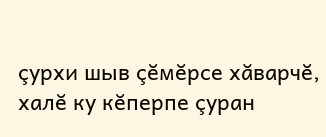çурхи шыв çĕмĕрсе хăварчĕ, халĕ ку кĕперпе çуран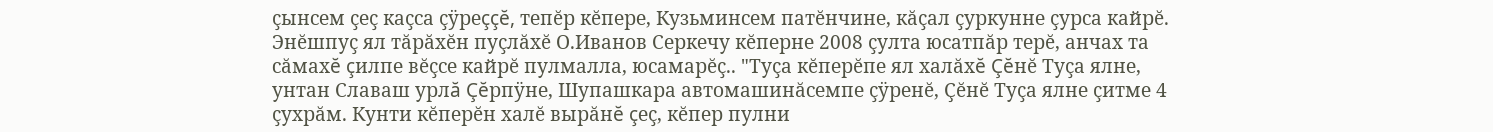çынсем çеç каçса çÿреççĕ, тепĕр кĕпере, Кузьминсем патĕнчине, кăçал çуркунне çурса кайрĕ. Энĕшпуç ял тăрăхĕн пуçлăхĕ О.Иванов Серкечу кĕперне 2008 çулта юсатпăр терĕ, анчах та сăмахĕ çилпе вĕçсе кайрĕ пулмалла, юсамарĕç.. "Туçа кĕперĕпе ял халăхĕ Çĕнĕ Туçа ялне, унтан Славаш урлă Çĕрпÿне, Шупашкара автомашинăсемпе çÿренĕ, Çĕнĕ Туçа ялне çитме 4 çухрăм. Кунти кĕперĕн халĕ вырăнĕ çеç, кĕпер пулни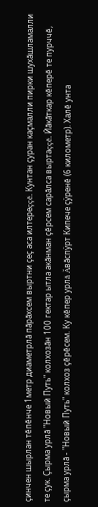çинчен шырлан тĕпĕнче 1метр диаметрлă пăрăхсем выртни çеç аса илтереççĕ. Кунтан çуран каçмалли пирки шухăшламалли те çук. Çырма урлă "Новый Путь" колхозăн 100 гектар ытла акăнман çĕрсем сарăлса выртаççĕ. Йăкăткар кĕперĕ те пурччĕ, çырма урлă - "Новый Путь" колхоз çĕрĕсем. Ку кĕпер урлă Ăвăспÿрт Кипече çÿренĕ (6 километр). Халĕ унта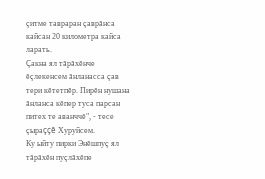çитме тавраран çаврăнса кайсан 20 километра кайса ларать.
Çакна ял тăрăхĕнче ĕçлекенсем ăнланасса çав тери кĕтетпĕр. Пирĕн нушана ăнланса кĕпер туса парсан питех те аванччĕ", - тесе çыраççĕ Хуруйсем.
Ку ыйту пирки Энĕшпуç ял тăрăхĕн пуçлăхĕпе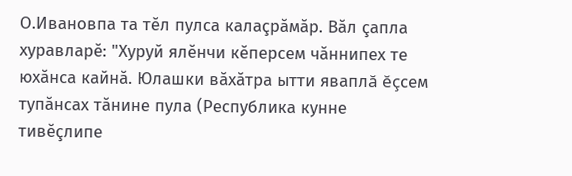О.Ивановпа та тĕл пулса калаçрăмăр. Вăл çапла хуравларĕ: "Хуруй ялĕнчи кĕперсем чăннипех те юхăнса кайнă. Юлашки вăхăтра ытти яваплă ĕçсем тупăнсах тăнине пула (Республика кунне тивĕçлипе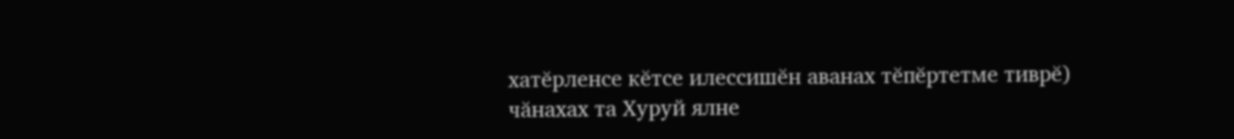хатĕрленсе кĕтсе илессишĕн аванах тĕпĕртетме тиврĕ) чăнахах та Хуруй ялне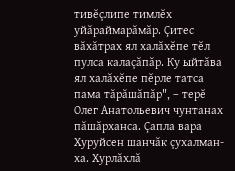тивĕçлипе тимлĕх уйăраймарăмăр. Çитес вăхăтрах ял халăхĕпе тĕл пулса калаçăпăр. Ку ыйтăва ял халăхĕпе пĕрле татса пама тăрăшăпăр", – терĕ Олег Анатольевич чунтанах пăшăрханса. Çапла вара Хуруйсен шанчăк çухалман-ха. Хурлăхлă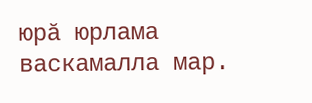юрă юрлама васкамалла мар.